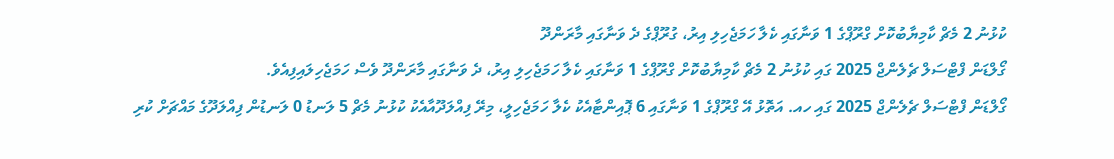ކުޅުނު 2 މެޗް ކާމިޔާބުކޮށް ގްރޫޕްގެ 1 ވަނާގައި ކެލާ ހަމަޖެހިލި އިރު، ގުރޫޕްގެ ދެ ވަނާގައި މާރަންދޫ
ގޯލްޑަން ފްޓްސަލް ޗެލެންޖް 2025 ގައި ކުޅުނު 2 މެޗް ކާމިޔާބުކޮށް ގްރޫޕްގެ 1 ވަނާގައި ކެލާ ހަމަޖެހިލި އިރު، ދެ ވަނާގައި މާރަންދޫ ވެސް ހަމަޖެހިލައިފިއެވެ.
ގޯލްޑަން ފްޓްސަލް ޗެލެންޖް 2025 ގައި ހއ. އަތޮޅު އޭ ގްރޫޕްގެ 1 ވަނާގައި 6 ޕޮއިންޓާއެކު ކެލާ ހަމަޖެހިލީ، މިރޭ ފިއްލަދޫއާއެކު ކުޅުނު މެޗް 5 ލަނޑު 0 ލަނޑުން ފިއްލަދޫގެ މައްޗަށް ކުރި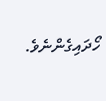ހޯދައިގެންނެވެ.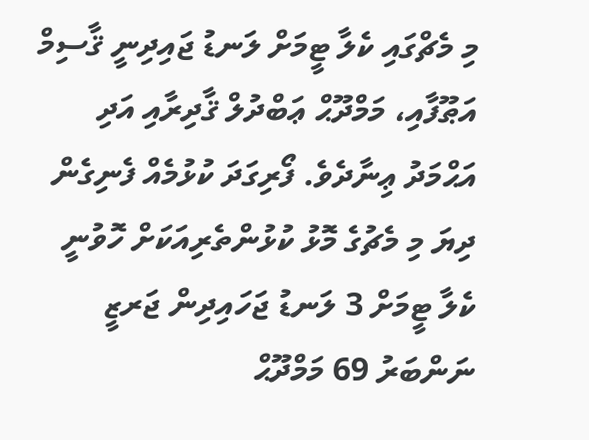މި މެޗްގައި ކެލާ ޓީމަށް ލަނޑު ޖައިދިނީ ޤާސިމް އަޠޫފާއި، މަމްދޫޙް ޢަބްދުލް ޤާދިރާއި އަދި އަޙްމަދު ޢިނާދެވެ. ފޯރިގަދަ ކުޅުމެއް ފެނިގެން ދިޔަ މި މެޗުގެ މޮޅު ކުޅުންތެރިއަކަށް ހޮވުނީ ކެލާ ޓީމަށް 3 ލަނޑު ޖަހައިދިން ޖަރޒީ ނަންބަރު 69 މަމްދޫޙް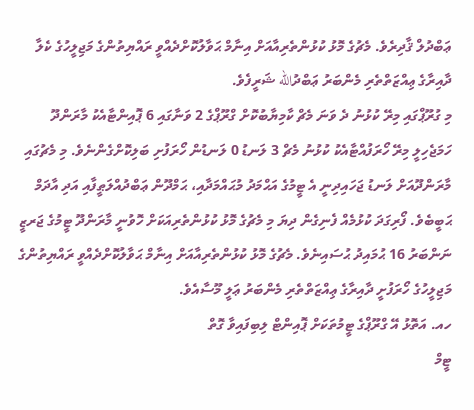ޢަބްދުލް ޤާދިރެވެ. މެޗުގެ މޮޅު ކުޅުންތެރިއާއަށް އިނާމް ޙަވާލުކޮށްދެއްވީ ރައްޔިތުންގެ މަޖިލީހުގެ ކެލާ ދާއިރާގެ ޢިއްޒަތްތެރި މެންބަރު ޢަބްދުالله ޝަރީފެވެ.
މި ގުރޫޕްގައި މިރޭ ކުޅުނު ދެ ވަނަ މެޗް ކާމިޔާބުކޮށް ގްރޫޕްގެ 2 ވަނާގައި 6 ޕޮއިންޓާއެކު މާރަންދޫ ހަމަޖެހިލީ މިރޭ ހޯރަފުއްޓާއެކު ކުޅުނު މެޗް 3 ލަނޑު 0 ލަނޑުން ހޯރަފުށި ބަލިކޮށްގެންނެވެ. މި މެޗުގައި މާރަންދޫއަށް ލަނޑު ޖަހައިދިނީ އެ ޓީމުގެ އަޙްމަދު މުޙައްމަދާއި، ޙަމްދޫން ޢަބްދުއްލަޠީފާއި އަދި އާދަމް ޙަބީބެވެ. ފޯރިގަދަ ކުޅުމެއް ފެނިގެން ދިޔަ މި މެޗުގެ މޮޅު ކުޅުންތެރިއަކަށް ހޮވުނީ މާރަންދޫ ޓީމުގެ ޖަރޒީ ނަންބަރު 16 ޙުމައިދު ޙުސައިނެވެ. މެޗުގެ މޮޅު ކުޅުންތެރިއާއަށް އިނާމް ޙަވާލުކޮށްދެއްވީ ރައްޔިތުންގެ މަޖިލީހުގެ ހޯރަފުށީ ދާއިރާގެ ޢިއްޒަތްތެރި މެންބަރު ޢަލީ މޫސާއެވެ.
ހއ. އަތޮޅު އޭ ގްރޫޕްގެ ޓީމުތަކަށް ޕޮއިންޓް ލިބިފައިވާ ގޮތް
ޓީމް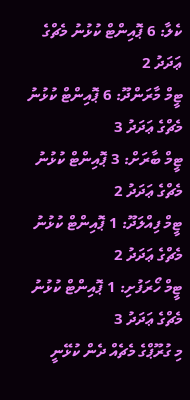ކެލާ: 6 ޕޮއިންޓް ކުޅުނު މެޗްގެ ޢަދަދު 2
ޓީމް މާރަންދޫ: 6 ޕޮއިންޓް ކުޅުނު މެޗްގެ ޢަދަދު 3
ޓީމް ބާރަށް: 3 ޕޮއިންޓް ކުޅުނު މެޗްގެ ޢަދަދު 2
ޓީމް ފިއްލަދޫ: 1 ޕޮއިންޓް ކުޅުނު މެޗްގެ ޢަދަދު 2
ޓީމް ހޯރަފުށި: 1 ޕޮއިންޓް ކުޅުނު މެޗްގެ ޢަދަދު 3
މި ގުރޫޕްގެ މެޗެއް ދެން ކުޅޭނީ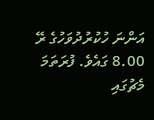އަންނަ ހުކުރުދުވަހުގެ ރޭ 8.00 ގައެވެ. ފުރަތަމަ މެޗުގައި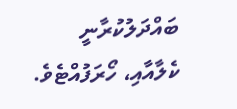ބައްދަލުކުރާނީ ކެލާއާއި، ހޯރަފުއްޓެވެ.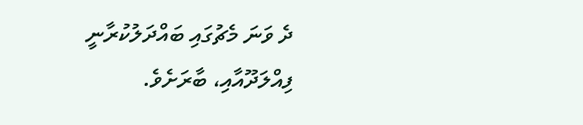ދެ ވަނަ މެޗުގައި ބައްދަލުކުރާނީ ފިއްލަދޫއާއި، ބާރަށެވެ.